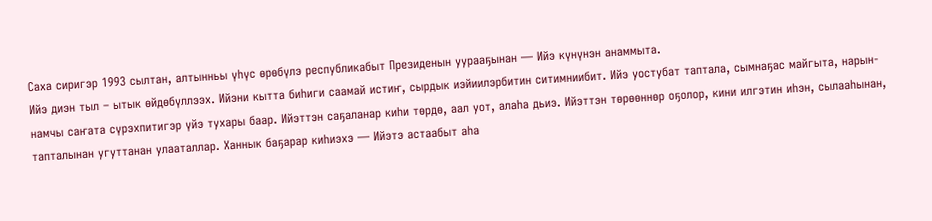Саха сиригэр 1993 сылтан, алтынньы үһүс өрөбүлэ республикабыт Президенын уурааҕынан — Ийэ күнүнэн анаммыта.
Ийэ диэн тыл – ытык өйдөбүллээх. Ийэни кытта биһиги саамай истиҥ, сырдык иэйиилэрбитин ситимниибит. Ийэ уостубат таптала, сымнаҕас майгыта, нарын-намчы саҥата сүрэхпитигэр үйэ тухары баар. Ийэттэн саҕаланар киһи төрдө, аал уот, алаһа дьиэ. Ийэттэн төрөөннөр оҕолор, кини илгэтин иһэн, сылааһынан, тапталынан угуттанан улааталлар. Ханнык баҕарар киһиэхэ — Ийэтэ астаабыт аһа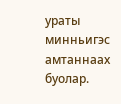ураты минньигэс амтаннаах буолар.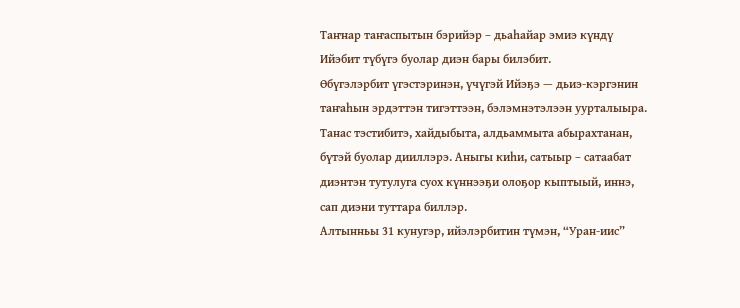Таҥнар таҥаспытын бэрийэр – дьаһайар эмиэ күндү Ийэбит түбүгэ буолар диэн бары билэбит.
Өбүгэлэрбит үгэстэринэн, үчүгэй Ийэҕэ — дьиэ-кэргэнин таҥаһын эрдэттэн тигэттээн, бэлэмнэтэлээн уурталыыра. Танас тэстибитэ, хайдыбыта, алдьаммыта абырахтанан, бүтэй буолар дииллэрэ. Аныгы киhи, сатыыр – сатаабат диэнтэн тутулуга суох күннээҕи олоҕор кыптыый, иннэ, сап диэни туттара биллэр.
Алтынньы 31 кунугэр, ийэлэрбитин түмэн, “Уран-иис”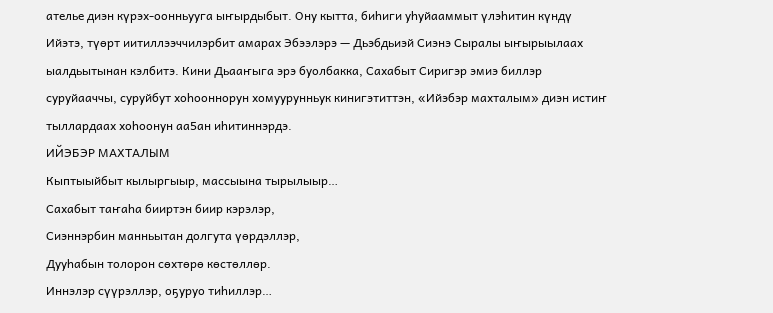ателье диэн күрэх-оонньууга ыҥырдыбыт. Ону кытта, биһиги уһуйааммыт үлэһитин күндү Ийэтэ, түөрт иитиллээччилэрбит амарах Эбээлэрэ — Дьэбдьиэй Сиэнэ Сыралы ыҥырыылаах ыалдьытынан кэлбитэ. Кини Дьааҥыга эрэ буолбакка, Сахабыт Сиригэр эмиэ биллэр суруйааччы, суруйбут хоһооннорун хомуурунньук кинигэтиттэн, «Ийэбэр махталым» диэн истиҥ тыллардаах хоһоонун аа5ан иhитиннэрдэ.
ИЙЭБЭР МАХТАЛЫМ
Кыптыыйбыт кылыргыыр, массыына тырылыыр…
Сахабыт таҥаһа бииртэн биир кэрэлэр,
Сиэннэрбин манньытан долгута үөрдэллэр,
Дууһабын толорон сөхтөрө көстөллөр.
Иннэлэр сүүрэллэр, оҕуруо тиһиллэр…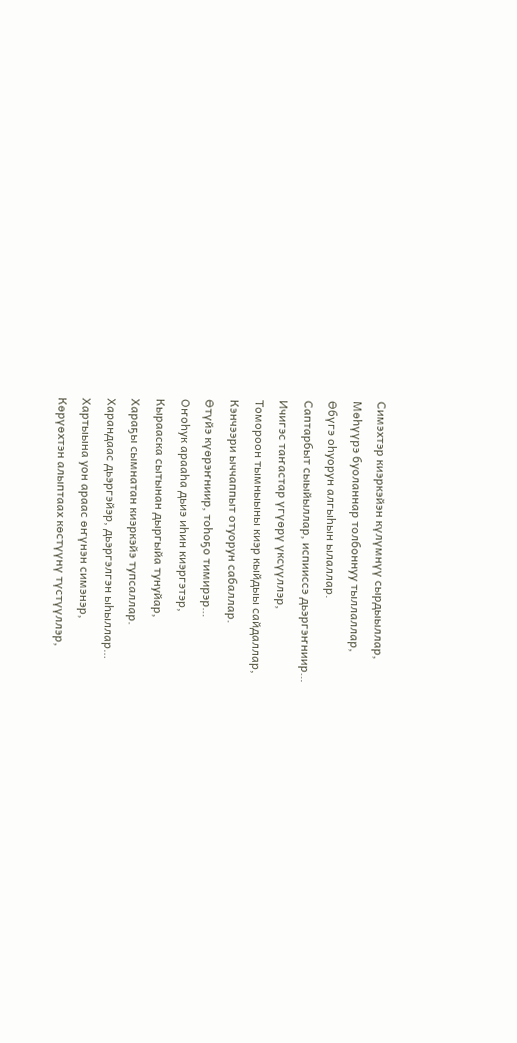Симэхтэр киэркэйэн күлүмнүү сырдыыллар,
Мөһүүрэ буоланнар толбоннуу тыллаллар,
Өбүгэ оһуорун алгыһын ылаллар.
Саптарбыт сыыйыллар, испииссэ дьэргэҥниир…
Ичигэс таҥастар үгүөрү үксүүллэр,
Томороон тымныыны киэр кыйдыы сайдаллар,
Кэнчээри ыччаппыт отуорун сабаллар.
Өтүйэ күөрэҥниир, тоһоҕо тимирэр…
Оҥоһук арааһа дьиэ иһин киэргэтэр,
Кырааска сытынан дыргыйа тунуйар,
Хараҕы сымнатан киэркэйэ тупсаллар.
Харандаас дьэргэйэр, дьэргэлгэн ыһыллар…
Хартыына уон араас өҥүнэн симэнэр,
Көрүөхтэн алыптаах көстүүнү түстүүллэр,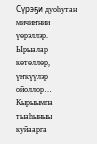Сүрэҕи дуоһутан мичиҥнии үөрэллэр.
Ырыалар көтөллөр, үҥкүүлэр ойоллор…
Кырыымпа тыаһыныы куйаарга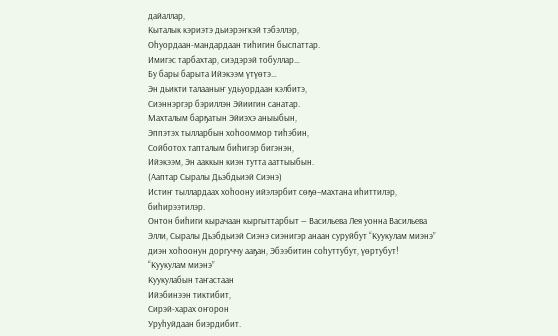дайаллар,
Кыталык кэриэтэ дьиэрэҥкэй тэбэллэр,
Оһуордаан-мандардаан тиһигин быспаттар.
Имигэс тарбахтар, сиэдэрэй тобуллар…
Бу бары барыта Ийэкээм үтүөтэ…
Эн дьикти талааныҥ удьуордаан кэлбитэ,
Сиэннэргэр бэриллэн Эйиигин санатар.
Махталым барҕатын Эйиэхэ аныыбын,
Эппэтэх тылларбын хоһооммор тиһэбин,
Сойботох тапталым биһигэр бигэнэн,
Ийэкээм, Эн ааккын киэн тутта ааттыыбын.
(Ааптар Сыралы Дьэбдьиэй Сиэнэ)
Истиҥ тыллардаах хоһоону ийэлэрбит сөҕө–махтана иhиттилэр, биhирээтилэр.
Онтон биhиги кырачаан кыргыттарбыт — Васильева Лея уонна Васильева Элли, Сыралы Дьэбдьиэй Сиэнэ сиэнигэр анаан суруйбут “Куукулам миэнэ” диэн хоһоонун доргуччу ааҕан, Эбээбитин соhуттубут, үөртубут!
“Куукулам миэнэ”
Куукулабын таҥастаан
Ийэбинээн тиктибит,
Сирэй-харах оҥорон
Уруһуйдаан биэрдибит.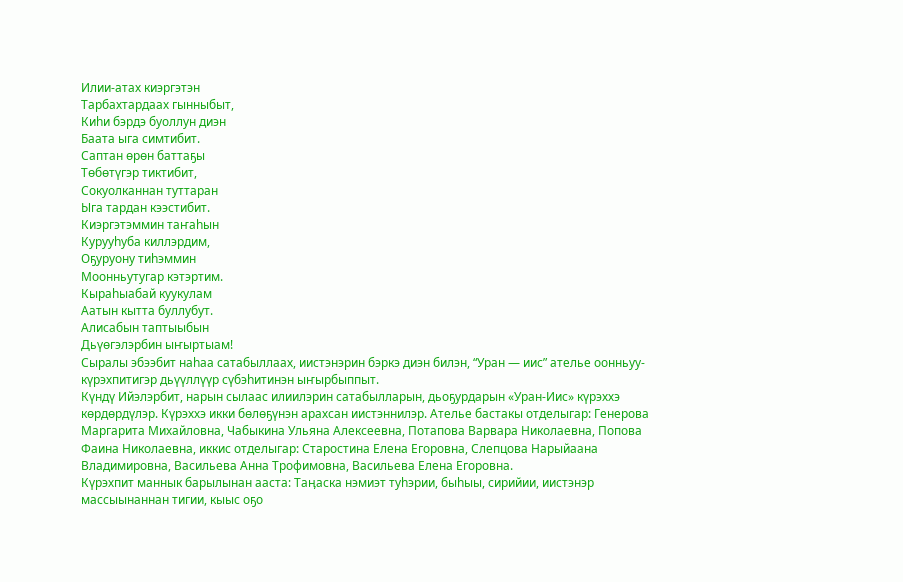Илии-атах киэргэтэн
Тарбахтардаах гынныбыт,
Киһи бэрдэ буоллун диэн
Баата ыга симтибит.
Саптан өрөн баттаҕы
Төбөтүгэр тиктибит,
Сокуолканнан туттаран
Ыга тардан кээстибит.
Киэргэтэммин таҥаһын
Курууһуба киллэрдим,
Оҕуруону тиһэммин
Моонньутугар кэтэртим.
Кыраһыабай куукулам
Аатын кытта буллубут.
Алисабын таптыыбын
Дьүөгэлэрбин ыҥыртыам!
Сыралы эбээбит наһаа сатабыллаах, иистэнэрин бэркэ диэн билэн, “Уран — иис” ателье оонньуу-күрэхпитигэр дьүүллүүр сүбэһитинэн ыҥырбыппыт.
Күндү Ийэлэрбит, нарын сылаас илиилэрин сатабылларын, дьоҕурдарын «Уран-Иис» күрэххэ көрдөрдүлэр. Күрэххэ икки бөлөҕүнэн арахсан иистэннилэр. Ателье бастакы отделыгар: Генерова Маргарита Михайловна, Чабыкина Ульяна Алексеевна, Потапова Варвара Николаевна, Попова Фаина Николаевна, иккис отделыгар: Старостина Елена Егоровна, Слепцова Нарыйаана Владимировна, Васильева Анна Трофимовна, Васильева Елена Егоровна.
Күрэхпит маннык барылынан ааста: Таӊаска нэмиэт туһэрии, быһыы, сирийии, иистэнэр массыынаннан тигии, кыыс оҕо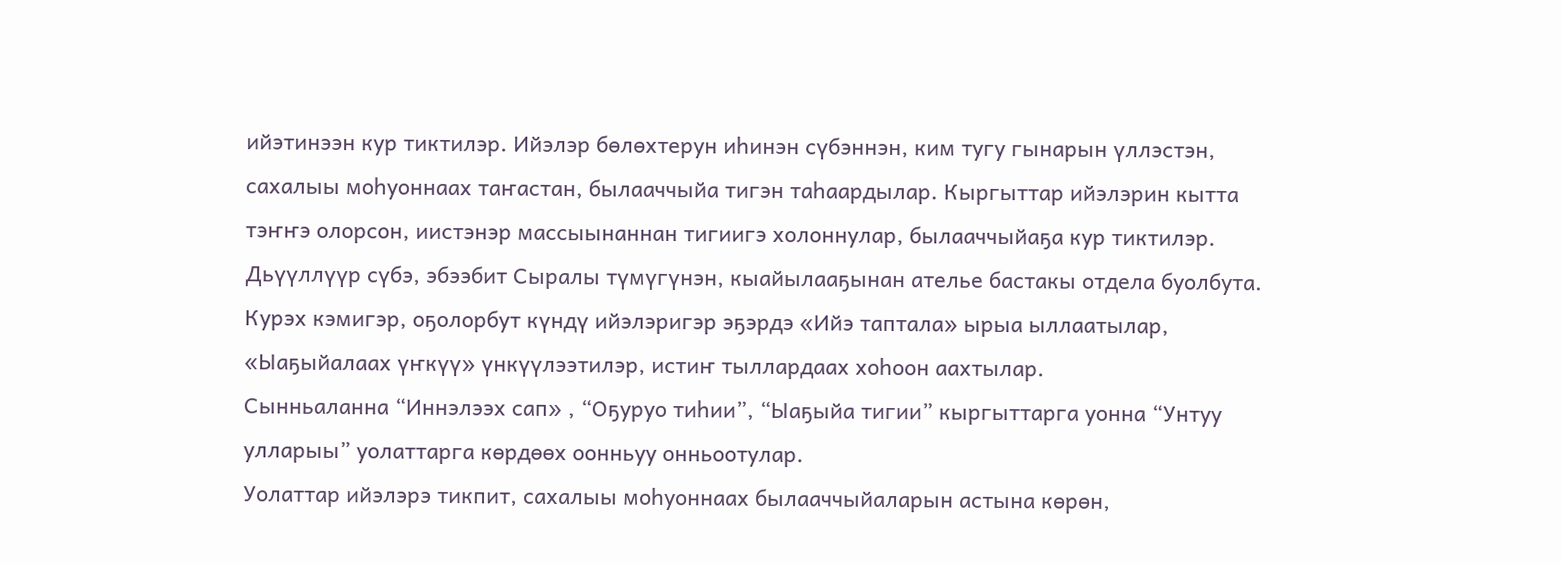ийэтинээн кур тиктилэр. Ийэлэр бөлөхтерун иһинэн сүбэннэн, ким тугу гынарын үллэстэн, сахалыы моһуоннаах таҥастан, былааччыйа тигэн таhаардылар. Кыргыттар ийэлэрин кытта тэҥҥэ олорсон, иистэнэр массыынаннан тигиигэ холоннулар, былааччыйаҕа кур тиктилэр. Дьүүллүүр сүбэ, эбээбит Сыралы түмүгүнэн, кыайылааҕынан ателье бастакы отдела буолбута.
Курэх кэмигэр, оҕолорбут күндү ийэлэригэр эҕэрдэ «Ийэ таптала» ырыа ыллаатылар, «Ыаҕыйалаах үҥкүү» үнкүүлээтилэр, истиҥ тыллардаах хоhоон аахтылар.
Сынньаланна “Иннэлээх сап» , “Оҕуруо тиһии”, “Ыаҕыйа тигии” кыргыттарга уонна “Унтуу улларыы” уолаттарга көрдөөх оонньуу онньоотулар.
Уолаттар ийэлэрэ тикпит, сахалыы моһуоннаах былааччыйаларын астына көрөн,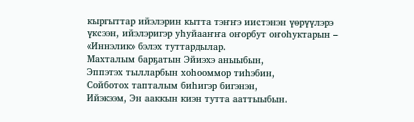кыргыттар ийэлэрин кытта тэҥҥэ иистэнэн үөрүүлэрэ үксээн, ийэлэригэр уһуйааҥҥа оҥорбут оҥоһуктарын – «Иннэлик» бэлэх туттардылар.
Махталым барҕатын Эйиэхэ аныыбын,
Эппэтэх тылларбын хоһооммор тиһэбин,
Сойботох тапталым биһигэр бигэнэн,
Ийэкээм, Эн ааккын киэн тутта ааттыыбын.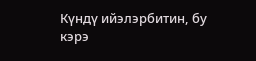Күндү ийэлэрбитин, бу кэрэ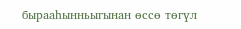бырааһынньыгынан өссө төгүл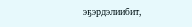эҕэрдэлиибит,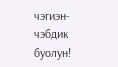чэгиэн-чэбдик буолун!